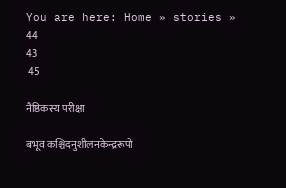You are here: Home » stories » 44
43
 45

नैष्ठिकस्य परीक्षा

बभूव कश्चिदनुशीलनकेन्द्ररूपो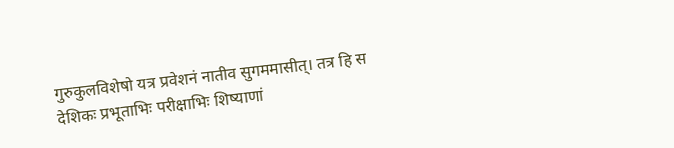गुरुकुलविशेषो यत्र प्रवेशनं नातीव सुगममासीत्। तत्र हि स देशिकः प्रभूताभिः परीक्षाभिः शिष्याणां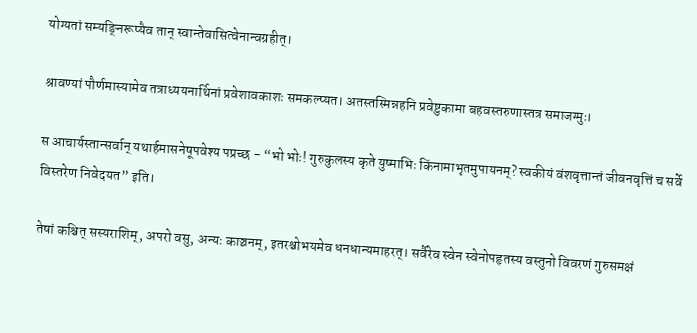योग्यतां सम्यङ्निरूप्यैव तान् स्वान्तेवासित्वेनान्वग्रहीत्।

श्रावण्यां पौर्णमास्यामेव तत्राध्ययनार्थिनां प्रवेशावकाशः समकल्प्यत। अतस्तस्मिन्नहनि प्रवेष्टुकामा बहवस्तरुणास्तत्र समाजग्मुः।

स आचार्यस्तान्सर्वान् यथार्हमासनेषूपवेश्य पप्रच्छ - “भो भोः! गुरुकुलस्य कृते युष्माभिः किंनामाभृतमुपायनम्? स्वकीयं वंशवृत्तान्तं जीवनवृत्तिं च सर्वे विस्तरेण निवेदयत” इति।

तेषां कश्चित् सस्यराशिम्, अपरो वसु, अन्यः काञ्चनम्, इतरश्चोभयमेव धनधान्यमाहरत्। सर्वैरेव स्वेन स्वेनोपहृतस्य वस्तुनो विवरणं गुरुसमक्षं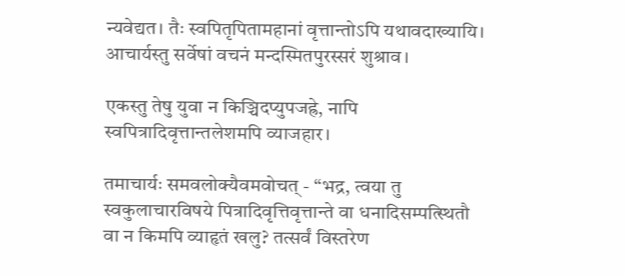न्यवेद्यत। तैः स्वपितृपितामहानां वृत्तान्तोऽपि यथावदाख्यायि। आचार्यस्तु सर्वेषां वचनं मन्दस्मितपुरस्सरं शुश्राव।

एकस्तु तेषु युवा न किञ्चिदप्युपजह्रे, नापि स्वपित्रादिवृत्तान्तलेशमपि व्याजहार।

तमाचार्यः समवलोक्यैवमवोचत् - “भद्र, त्वया तु स्वकुलाचारविषये पित्रादिवृत्तिवृत्तान्ते वा धनादिसम्पत्स्थितौ वा न किमपि व्याहृतं खलु? तत्सर्वं विस्तरेण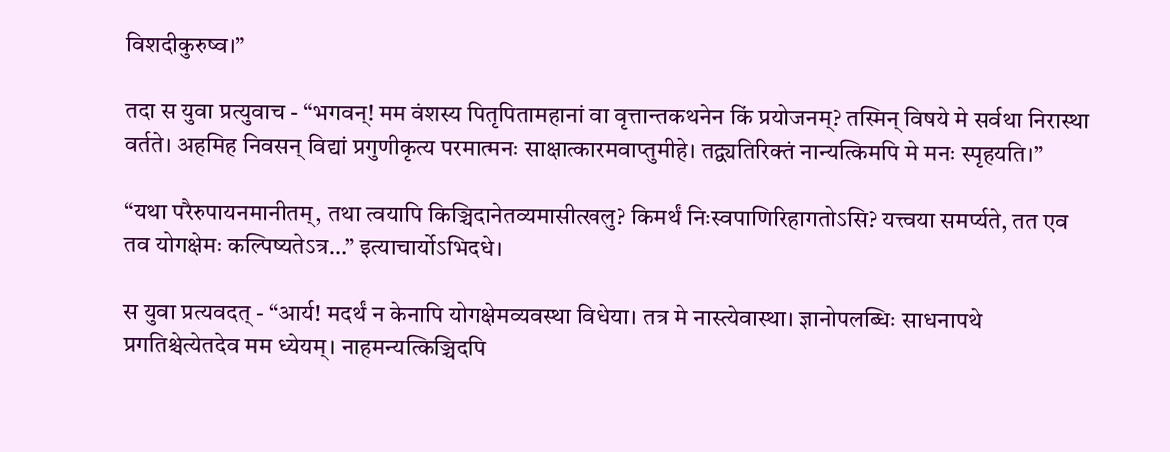विशदीकुरुष्व।”

तदा स युवा प्रत्युवाच - “भगवन्! मम वंशस्य पितृपितामहानां वा वृत्तान्तकथनेन किं प्रयोजनम्? तस्मिन् विषये मे सर्वथा निरास्था वर्तते। अहमिह निवसन् विद्यां प्रगुणीकृत्य परमात्मनः साक्षात्कारमवाप्तुमीहे। तद्व्यतिरिक्तं नान्यत्किमपि मे मनः स्पृहयति।”

“यथा परैरुपायनमानीतम्, तथा त्वयापि किञ्चिदानेतव्यमासीत्खलु? किमर्थं निःस्वपाणिरिहागतोऽसि? यत्त्वया समर्प्यते, तत एव तव योगक्षेमः कल्पिष्यतेऽत्र…” इत्याचार्योऽभिदधे।

स युवा प्रत्यवदत् - “आर्य! मदर्थं न केनापि योगक्षेमव्यवस्था विधेया। तत्र मे नास्त्येवास्था। ज्ञानोपलब्धिः साधनापथे प्रगतिश्चेत्येतदेव मम ध्येयम्। नाहमन्यत्किञ्चिदपि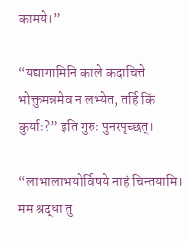कामये।”

“यद्यागामिनि काले कदाचित्ते भोक्तुमन्नमेव न लभ्येत, तर्हि किं कुर्याः?” इति गुरुः पुनरपृच्छत्।

“लाभालाभयोर्विषये नाहं चिन्तयामि। मम श्रद्धा तु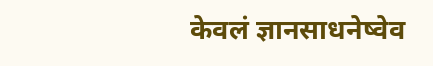केवलं ज्ञानसाधनेष्वेव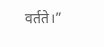वर्तते।”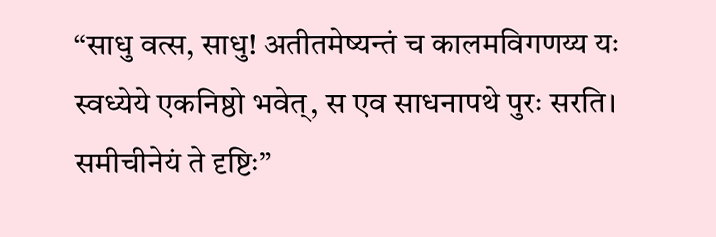“साधु वत्स, साधु! अतीतमेष्यन्तं च कालमविगणय्य यः स्वध्येये एकनिष्ठो भवेत्, स एव साधनापथे पुरः सरति। समीचीनेयं ते दृष्टिः”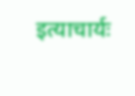इत्याचार्यः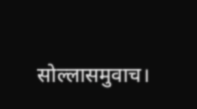सोल्लासमुवाच।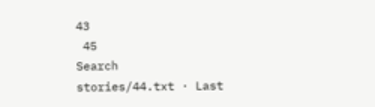43
 45
Search
stories/44.txt · Last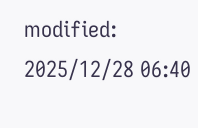modified: 2025/12/28 06:40